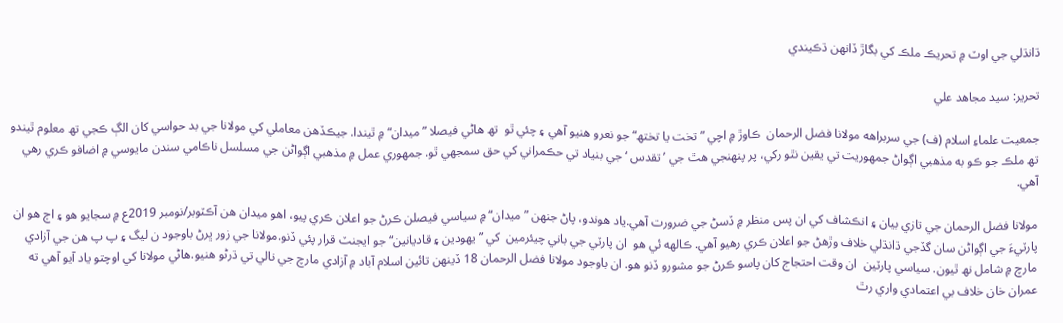ڌانڌلي جي اوٽ ۾ تحريڪ ملڪ کي بگاڙ ڏانھن ڌڪيندي

تحرير: سيد مجاھد علي

جمعيت علماءِ اسلام (ف) جي سربراهه مولانا فضل الرحمان  ڪاوڙ ۾ اچي ”تخت يا تختھ“ جو نعرو هنيو آھي ۽ چئي ٿو  تھ هاڻي فيصلا ”ميدان“ ۾ ٿيندا. جيڪڏهن معاملي کي مولانا جي بد حواسي کان الڳ ڪجي تھ معلوم ٿيندو تھ ملڪ جو ڪو به مذهبي اڳواڻ جمهوريت تي يقين نٿو رکي، پر پنهنجي ھٿ جي ’تقدس ‘ جي بنياد تي حڪمراني کي حق سمجهي ٿو. جمهوري عمل ۾ مذهبي اڳواڻن جي مسلسل ناڪامي سندن مايوسي ۾ اضافو ڪري رهي آهي.

مولانا فضل الرحمان جي تازي بيان ۽ انڪشاف کي ان پس منظر ۾ ڏسڻ جي ضرورت آهي.ياد ھوندو، پاڻ جنھن ”ميدان“ ۾ سياسي فيصلن ڪرڻ جو اعلان ڪري پيو، اهو ميدان هن آڪٽوبر/نومبر 2019ع ۾ سجايو هو ۽ اڄ هو ان پارٽيءَ جي اڳواڻن سان گڏجي ڌانڌلي خلاف وڙهڻ جو اعلان ڪري رهيو آهي. ڪالهه ئي ھو  ان پارٽي جي باني چيئرمين  کي ”يهودين ۽ قاديانين“ جو ايجنٽ قرار پئي ڏنو.مولانا جي زور ڀرڻ باوجود ن ليگ ۽ پ پ ھن جي آزادي مارچ ۾ شامل نھ ٿيون. سياسي پارٽين  ان وقت احتجاج کان پاسو ڪرڻ جو مشورو ڏنو ھو. ان باوجود مولانا فضل الرحمان 18 ڏينهن تائين اسلام آباد ۾ آزادي مارچ جي نالي تي ڌرڻو هنيو.هاڻي مولانا کي اوچتو ياد آيو آهي ته عمران خان خلاف بي اعتمادي واري رٿ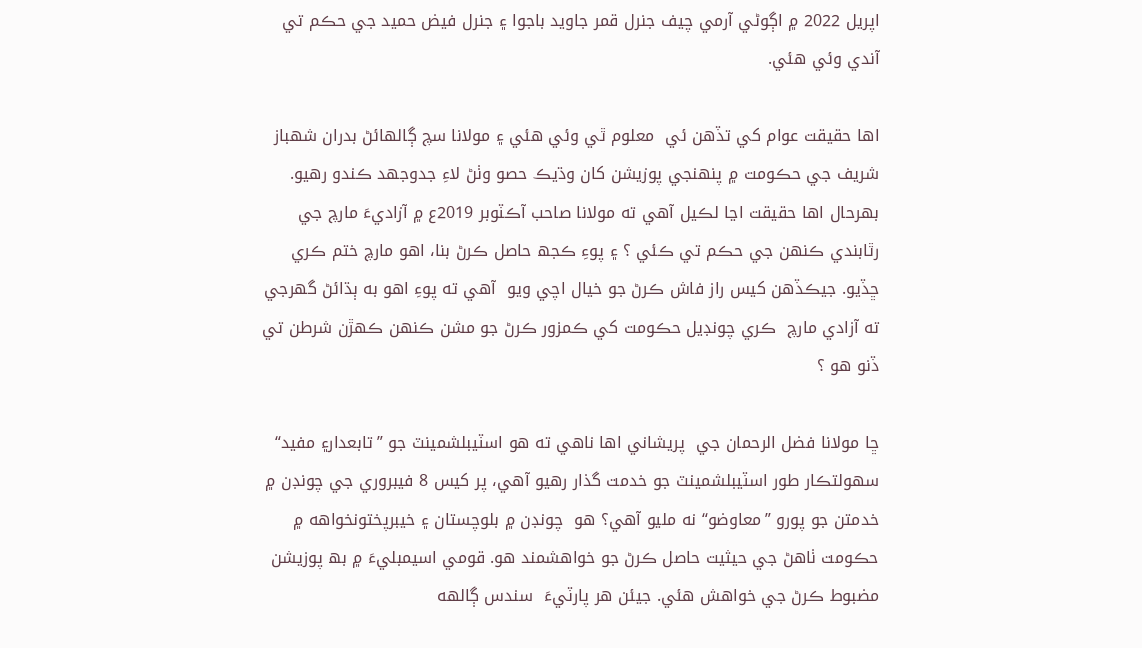اپريل 2022 ۾ اڳوڻي آرمي چيف جنرل قمر جاويد باجوا ۽ جنرل فيض حميد جي حڪم تي آندي وئي ھئي.

اها حقيقت عوام کي تڏھن ئي  معلوم ٿي وئي ھئي ۽ مولانا سچ ڳالهائڻ بدران شهباز شريف جي حڪومت ۾ پنهنجي پوزيشن کان وڌيڪ حصو وٺڻ لاءِ جدوجهد ڪندو رھيو. بهرحال اها حقيقت اڃا لڪيل آهي ته مولانا صاحب آڪٽوبر 2019ع ۾ آزاديءَ مارچ جي رٿابندي ڪنهن جي حڪم تي ڪئي ؟ ۽ پوءِ ڪجھ حاصل ڪرڻ بنا، اھو مارچ ختم ڪري ڇڏيو. جيڪڏهن کيس راز فاش ڪرڻ جو خيال اچي ويو  آهي ته پوءِ اهو به ٻڌائڻ گهرجي ته آزادي مارچ  ڪري چونڊيل حڪومت کي ڪمزور ڪرڻ جو مشن ڪنهن ڪھڙن شرطن تي ڏنو هو ؟

ڇا مولانا فضل الرحمان جي  پريشاني اھا ناهي ته هو اسٽيبلشمينٽ جو ”تابعدار۽ مفيد“ سهولتڪار طور اسٽيبلشمينٽ جو خدمت گذار رهيو آهي، پر کيس 8 فيبروري جي چونڊن ۾ خدمتن جو پورو ”معاوضو“ نه مليو آھي؟ هو  چونڊن ۾ بلوچستان ۽ خيبرپختونخواهه ۾ حڪومت ٺاهڻ جي حيثيت حاصل ڪرڻ جو خواهشمند هو. قومي اسيمبليءَ ۾ بھ پوزيشن مضبوط ڪرڻ جي خواھش ھئي. جيئن هر پارٽيءَ  سندس ڳالهه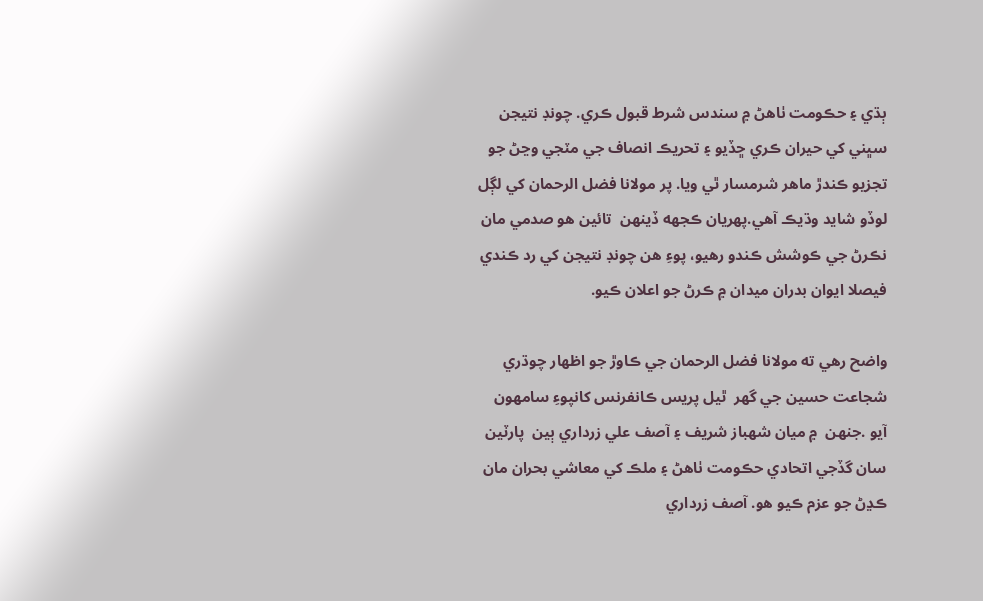ٻڌي ۽ حڪومت ٺاهڻ ۾ سندس شرط قبول ڪري. چونڊ نتيجن سڀني کي حيران ڪري ڇڏيو ۽ تحريڪ انصاف جي مٽجي وڃڻ جو تجزيو ڪندڙ ماھر شرمسار ٿي ويا. پر مولانا فضل الرحمان کي لڳل لوڏو شايد وڌيڪ آھي.پهريان ڪجهه ڏينهن  تائين ھو صدمي مان نڪرڻ جي ڪوشش ڪندو رهيو، پوءِ هن چونڊ نتيجن کي رد ڪندي فيصلا ايوان بدران ميدان ۾ ڪرڻ جو اعلان ڪيو.

واضح رهي ته مولانا فضل الرحمان جي ڪاوڙ جو اظهار چوڌري شجاعت حسين جي گهر  ٿيل پريس ڪانفرنس کانپوءِ سامهون آيو .جنھن  ۾ ميان شهباز شريف ۽ آصف علي زرداري ٻين  پارٽين سان گڏجي اتحادي حڪومت ٺاهڻ ۽ ملڪ کي معاشي بحران مان ڪڍڻ جو عزم ڪيو هو. آصف زرداري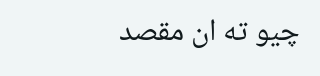چيو ته ان مقصد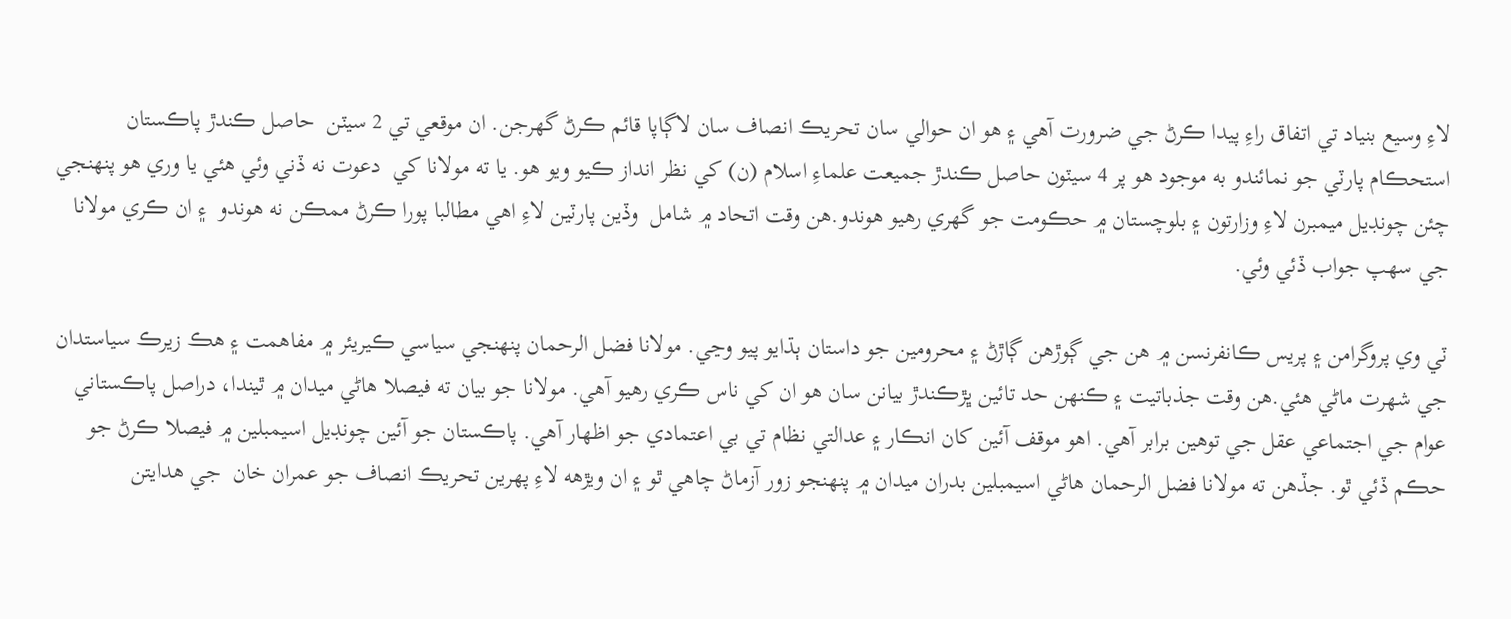لاءِ وسيع بنياد تي اتفاق راءِ پيدا ڪرڻ جي ضرورت آهي ۽ هو ان حوالي سان تحريڪ انصاف سان لاڳاپا قائم ڪرڻ گھرجن. ان موقعي تي 2 سيٽن  حاصل ڪندڙ پاڪستان استحڪام پارٽي جو نمائندو به موجود هو پر 4 سيٽون حاصل ڪندڙ جميعت علماءِ اسلام (ن) کي نظر انداز ڪيو ويو ھو. يا ته مولانا کي  دعوت نه ڏني وئي هئي يا وري ھو پنهنجي چئن چونڊيل ميمبرن لاءِ وزارتون ۽ بلوچستان ۾ حڪومت جو گھري رھيو ھوندو.هن وقت اتحاد ۾ شامل  وڏين پارٽين لاءِ اهي مطالبا پورا ڪرڻ ممڪن نه ھوندو  ۽ ان ڪري مولانا جي سھپ جواب ڏئي وئي.

ٽي وي پروگرامن ۽ پريس ڪانفرنسن ۾ هن جي ڳوڙهن ڳاڙڻ ۽ محرومين جو داستان ٻڌايو پيو وڃي. مولانا فضل الرحمان پنهنجي سياسي ڪيريئر ۾ مفاهمت ۽ هڪ زيرڪ سياستدان جي شهرت ماڻي ھئي.ھن وقت جذباتيت ۽ ڪنهن حد تائين ڀڙڪندڙ بيانن سان هو ان کي ناس ڪري رھيو آھي. مولانا جو بيان ته فيصلا هاڻي ميدان ۾ ٿيندا، دراصل پاڪستاني عوام جي اجتماعي عقل جي توهين برابر آهي. اهو موقف آئين کان انڪار ۽ عدالتي نظام تي بي اعتمادي جو اظهار آهي. پاڪستان جو آئين چونڊيل اسيمبلين ۾ فيصلا ڪرڻ جو حڪم ڏئي ٿو. جڏهن ته مولانا فضل الرحمان هاڻي اسيمبلين بدران ميدان ۾ پنهنجو زور آزماڻ چاهي ٿو ۽ ان ويڙهه لاءِ پهرين تحريڪ انصاف جو عمران خان  جي هدايتن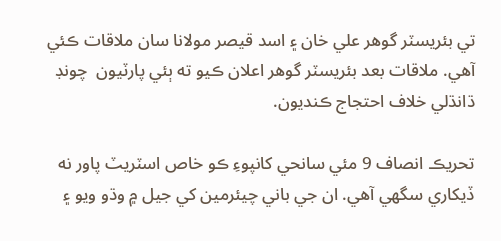تي بئريسٽر گوهر علي خان ۽ اسد قيصر مولانا سان ملاقات ڪئي آهي. ملاقات بعد بئريسٽر گوهر اعلان ڪيو ته ٻئي پارٽيون  چونڊ ڌانڌلي خلاف احتجاج ڪنديون.

تحريڪ انصاف 9 مئي سانحي کانپوءِ ڪو خاص اسٽريٽ پاور نه ڏيکاري سگهي آهي. ان جي باني چيئرمين کي جيل ۾ وڌو ويو ۽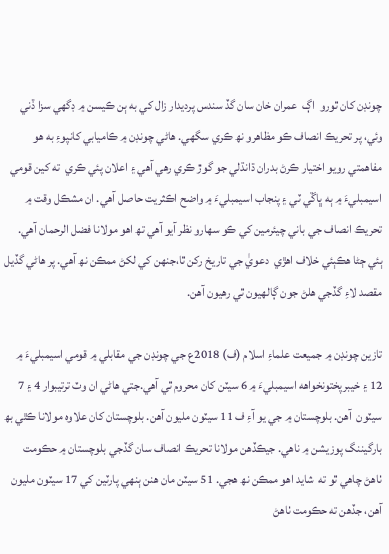چونڊن کان ٿورو  اڳ  عمران خان سان گڏ سندس پرديدار زال کي به ٻن ڪيسن ۾ ڊگهي سزا ڏني وئي، پر تحريڪ انصاف ڪو مظاھرو نھ ڪري سگهي. هاڻي چونڊن ۾ ڪاميابي کانپوءِ به هو مفاهمتي رويو اختيار ڪرڻ بدران ڌانڌلي جو گوڙ ڪري رھي آهي ۽ اعلان پئي ڪري  ته کين قومي اسيمبليءَ ۾ ٻه ڀاڱي ٽي ۽ پنجاب اسيمبليءَ ۾ واضح اڪثريت حاصل آهي. ان مشڪل وقت ۾ تحريڪ انصاف جي باني چيئرمين کي ڪو سھارو نظر آيو آھي تھ اهو مولانا فضل الرحمان آهي. ٻئي ڄڻا ھڪٻئي خلاف اھڙي  دعويٰ جي تاريخ رکن ٿا،جنھن کي لکڻ ممڪن نھ آھي. پر هاڻي گڏيل مقصد لاءِ گڏجي هلڻ جون ڳالهيون ٿي رهيون آهن.

تازين چونڊن ۾ جميعت علماءِ اسلام (ف) 2018ع جي چونڊن جي مقابلي ۾ قومي اسيمبليءَ ۾ 12 ۽ خيبرپختونخواهه اسيمبليءَ ۾ 6 سيٽن کان محروم ٿي آھي.جتي ھاڻي ان وٽ ترتيبوار 4 ۽ 7 سيٽون  آهن. بلوچستان ۾ جي يو آءِ ف 11 سيٽون مليون آهن. بلوچستان کان علاوه مولانا ڪٿي بھ بارگيننگ پوزيشن ۾ ناهي. جيڪڏهن مولانا تحريڪ انصاف سان گڏجي بلوچستان ۾ حڪومت ٺاهڻ چاھي ٿو ته  شايد اھو ممڪن نھ ھجي. 51 سيٽن مان هنن ٻنهي پارٽين کي 17 سيٽون مليون آهن، جڏهن ته حڪومت ٺاهڻ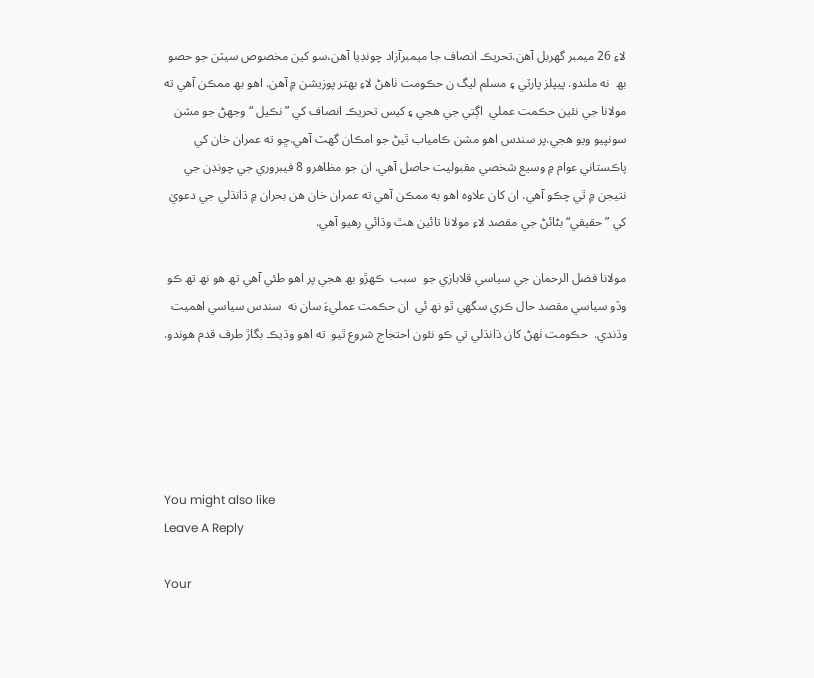لاءِ 26 ميمبر گهربل آھن.تحريڪ انصاف جا ميمبرآزاد چونڊيا آهن،سو کين مخصوص سيٽن جو حصو بھ  نه ملندو. پيپلز پارٽي ۽ مسلم ليگ ن حڪومت ٺاهڻ لاءِ بهتر پوزيشن ۾ آهن. اھو بھ ممڪن آھي ته مولانا جي نئين حڪمت عملي  اڳتي جي ھجي ۽ کيس تحريڪ انصاف کي ”نڪيل “ وجھڻ جو مشن سونپيو ويو ھجي.پر سندس اھو مشن ڪامياب ٿيڻ جو امڪان گھٽ آھي.ڇو ته عمران خان کي پاڪستاني عوام ۾ وسيع شخصي مقبوليت حاصل آهي. ان جو مظاهرو 8 فيبروري جي چونڊن جي نتيجن ۾ ٿي چڪو آهي. ان کان علاوه اهو به ممڪن آهي ته عمران خان هن بحران ۾ ڌانڌلي جي دعويٰ کي ”حقيقي“ بڻائڻ جي مقصد لاءِ مولانا تائين ھٿ وڌائي رهيو آهي.

مولانا فضل الرحمان جي سياسي قلابازي جو  سبب  ڪھڙو بھ ھجي پر اھو طئي آھي تھ ھو نھ تھ ڪو وڏو سياسي مقصد حال ڪري سگھي ٿو نھ ئي  ان حڪمت عمليءَ سان نه  سندس سياسي اهميت وڌندي.  حڪومت ٺهڻ کان ڌانڌلي تي ڪو نئون احتجاج شروع ٿيو  ته اهو وڌيڪ بگاڙ طرف قدم هوندو.





You might also like
Leave A Reply

Your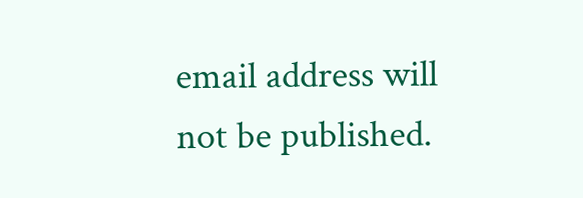email address will not be published.